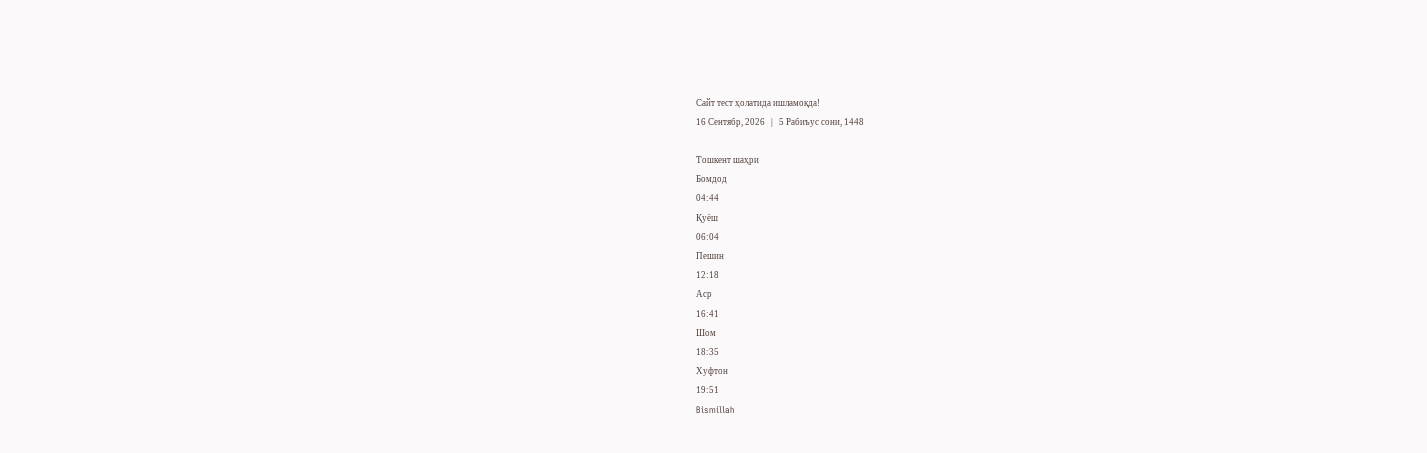Сайт тест ҳолатида ишламоқда!
16 Сентябр, 2026   |   5 Рабиъус сони, 1448

Тошкент шаҳри
Бомдод
04:44
Қуёш
06:04
Пешин
12:18
Аср
16:41
Шом
18:35
Хуфтон
19:51
Bismillah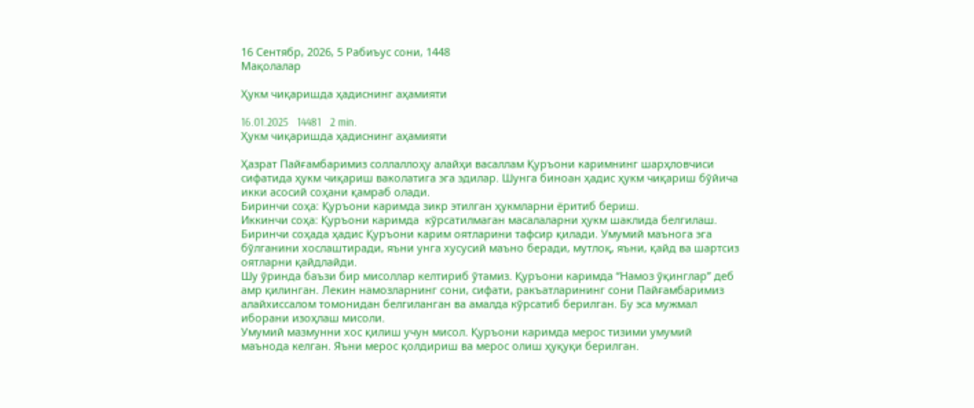16 Сентябр, 2026, 5 Рабиъус сони, 1448
Мақолалар

Ҳукм чиқаришда ҳадиснинг аҳамияти

16.01.2025   14481   2 min.
Ҳукм чиқаришда ҳадиснинг аҳамияти

Ҳазрат Пайғамбаримиз соллаллоҳу алайҳи васаллам Қуръони каримнинг шарҳловчиси сифатида ҳукм чиқариш ваколатига эга эдилар. Шунга биноан ҳадис ҳукм чиқариш бўйича икки асосий соҳани қамраб олади.
Биринчи соҳа: Қуръони каримда зикр этилган ҳукмларни ёритиб бериш.
Иккинчи соҳа: Қуръони каримда  кўрсатилмаган масалаларни ҳукм шаклида белгилаш.
Биринчи соҳада ҳадис Қуръони карим оятларини тафсир қилади. Умумий маънога эга бўлганини хослаштиради, яъни унга хусусий маъно беради, мутлоқ, яъни, қайд ва шартсиз оятларни қайдлайди.
Шу ўринда баъзи бир мисоллар келтириб ўтамиз. Қуръони каримда “Намоз ўқинглар” деб амр қилинган. Лекин намозларнинг сони, сифати, ракъатларининг сони Пайғамбаримиз алайхиссалом томонидан белгиланган ва амалда кўрсатиб берилган. Бу эса мужмал иборани изоҳлаш мисоли.
Умумий мазмунни хос қилиш учун мисол. Қуръони каримда мерос тизими умумий маънода келган. Яъни мерос қолдириш ва мерос олиш ҳуқуқи берилган.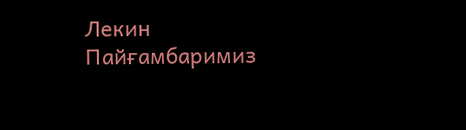Лекин Пайғамбаримиз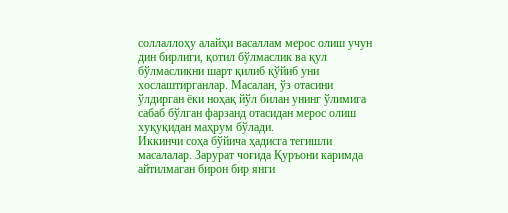соллаллоҳу алайҳи васаллам мерос олиш учун дин бирлиги, қотил бўлмаслик ва қул бўлмасликни шарт қилиб қўйиб уни хослаштирганлар. Масалан, ўз отасини ўлдирган ёки ноҳақ йўл билан унинг ўлимига сабаб бўлган фарзанд отасидан мерос олиш хуқуқидан маҳрум бўлади.
Иккинчи соҳа бўйича ҳадисга тегишли масалалар. Зарурат чоғида Қуръони каримда айтилмаган бирон бир янги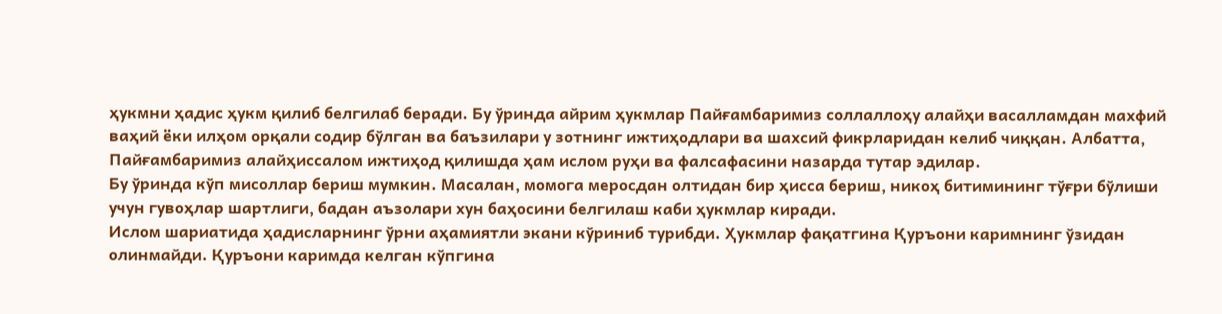ҳукмни ҳадис ҳукм қилиб белгилаб беради. Бу ўринда айрим ҳукмлар Пайғамбаримиз соллаллоҳу алайҳи васалламдан махфий ваҳий ёки илҳом орқали содир бўлган ва баъзилари у зотнинг ижтиҳодлари ва шахсий фикрларидан келиб чиққан. Албатта, Пайғамбаримиз алайҳиссалом ижтиҳод қилишда ҳам ислом руҳи ва фалсафасини назарда тутар эдилар.
Бу ўринда кўп мисоллар бериш мумкин. Масалан, момога меросдан олтидан бир ҳисса бериш, никоҳ битимининг тўғри бўлиши учун гувоҳлар шартлиги, бадан аъзолари хун баҳосини белгилаш каби ҳукмлар киради.
Ислом шариатида ҳадисларнинг ўрни аҳамиятли экани кўриниб турибди. Ҳукмлар фақатгина Қуръони каримнинг ўзидан олинмайди. Қуръони каримда келган кўпгина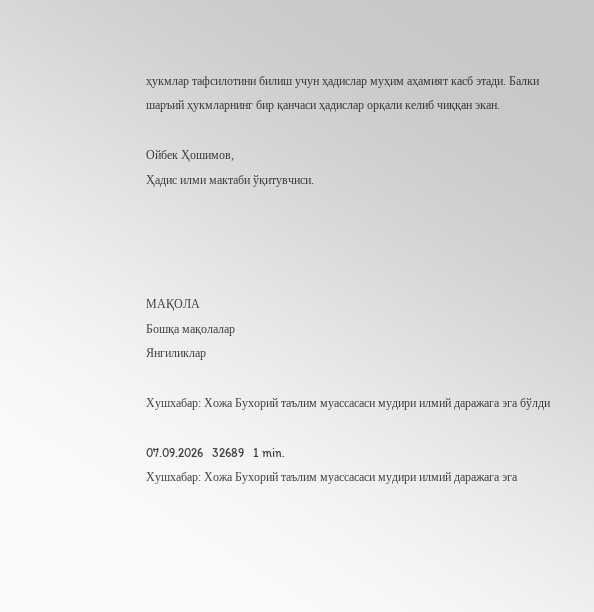ҳукмлар тафсилотини билиш учун ҳадислар муҳим аҳамият касб этади. Балки шаръий ҳукмларнинг бир қанчаси ҳадислар орқали келиб чиққан экан.

Ойбек Ҳошимов,
Ҳадис илми мактаби ўқитувчиси.




МАҚОЛА
Бошқа мақолалар
Янгиликлар

Хушхабар: Хожа Бухорий таълим муассасаси мудири илмий даражага эга бўлди

07.09.2026   32689   1 min.
Хушхабар: Хожа Бухорий таълим муассасаси мудири илмий даражага эга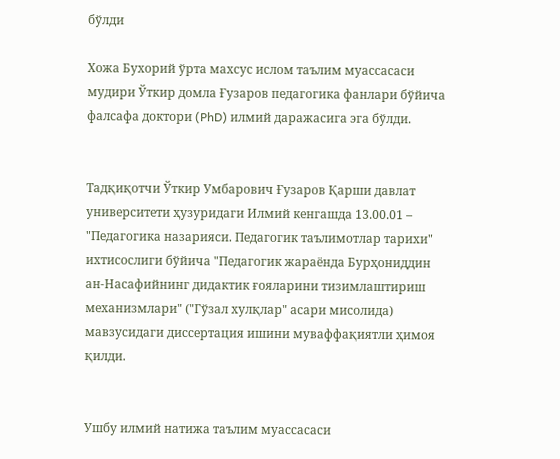бўлди

Хожа Бухорий ўрта махсус ислом таълим муассасаси мудири Ўткир домла Ғузаров педагогика фанлари бўйича фалсафа доктори (PhD) илмий даражасига эга бўлди.


Тадқиқотчи Ўткир Умбарович Ғузаров Қарши давлат университети ҳузуридаги Илмий кенгашда 13.00.01 – "Педагогика назарияси. Педагогик таълимотлар тарихи" ихтисослиги бўйича "Педагогик жараёнда Бурҳониддин ан-Насафийнинг дидактик ғояларини тизимлаштириш механизмлари" ("Гўзал хулқлар" асари мисолида) мавзусидаги диссертация ишини муваффақиятли ҳимоя қилди.


Ушбу илмий натижа таълим муассасаси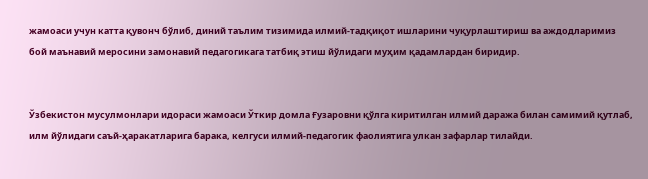жамоаси учун катта қувонч бўлиб, диний таълим тизимида илмий-тадқиқот ишларини чуқурлаштириш ва аждодларимиз бой маънавий меросини замонавий педагогикага татбиқ этиш йўлидаги муҳим қадамлардан биридир.


Ўзбекистон мусулмонлари идораси жамоаси Ўткир домла Ғузаровни қўлга киритилган илмий даража билан самимий қутлаб, илм йўлидаги саъй-ҳаракатларига барака, келгуси илмий-педагогик фаолиятига улкан зафарлар тилайди.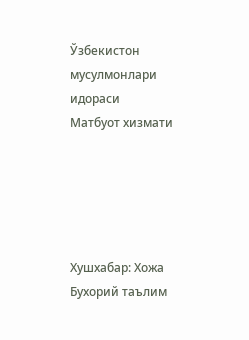Ўзбекистон мусулмонлари идораси
Матбуот хизмати





Хушхабар: Хожа Бухорий таълим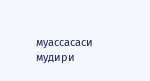муассасаси мудири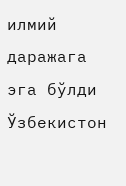илмий даражага эга бўлди
Ўзбекистон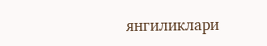янгиликлари